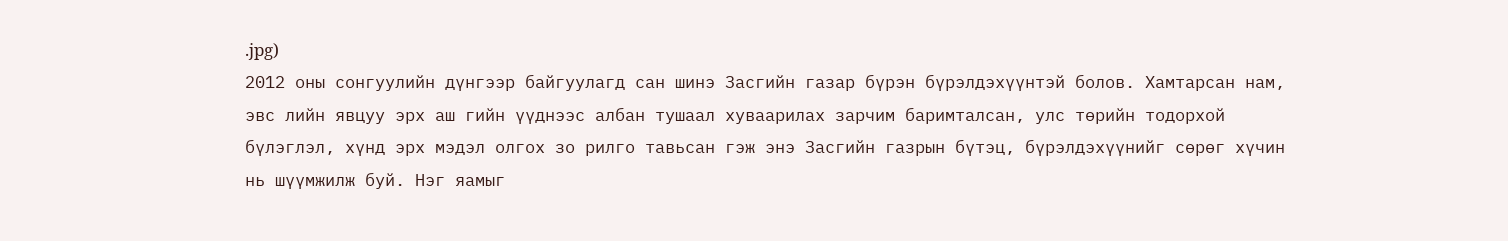.jpg)
2012 оны сонгуулийн дүнгээр байгуулагд сан шинэ Засгийн газар бүрэн бүрэлдэхүүнтэй болов. Хамтарсан нам, эвс лийн явцуу эрх аш гийн үүднээс албан тушаал хуваарилах зарчим баримталсан, улс төрийн тодорхой бүлэглэл, хүнд эрх мэдэл олгох зо рилго тавьсан гэж энэ Засгийн газрын бүтэц, бүрэлдэхүүнийг сөрөг хүчин нь шүүмжилж буй. Нэг яамыг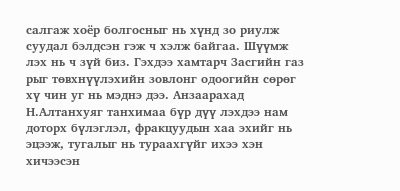салгаж хоёр болгосныг нь хүнд зо риулж суудал бэлдсэн гэж ч хэлж байгаа. Шүүмж лэх нь ч зүй биз. Гэхдээ хамтарч Засгийн газ рыг төвхнүүлэхийн зовлонг одоогийн сөрөг хү чин уг нь мэднэ дээ. Анзаарахад Н.Алтанхуяг танхимаа бүр дүү лэхдээ нам доторх бүлэглэл, фракцуудын хаа эхийг нь эцээж, тугалыг нь тураахгүйг ихээ хэн хичээсэн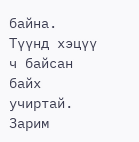байна.
Түүнд хэцүү ч байсан байх учиртай. Зарим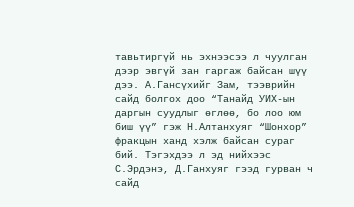тавьтиргүй нь эхнээсээ л чуулган дээр эвгүй зан гаргаж байсан шүү дээ. А.Гансүхийг Зам, тээврийн сайд болгох доо “Танайд УИХ-ын даргын суудлыг өглөө, бо лоо юм биш үү” гэж Н.Алтанхуяг “Шонхор” фракцын ханд хэлж байсан сураг бий. Тэгэхдээ л эд нийхээс С.Эрдэнэ, Д.Ганхуяг гээд гурван ч сайд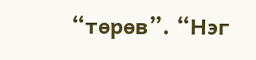“төрөв”. “Нэг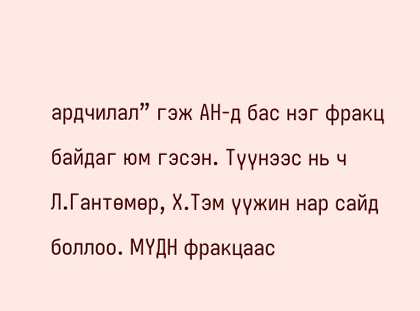ардчилал” гэж АН-д бас нэг фракц байдаг юм гэсэн. Түүнээс нь ч Л.Гантөмөр, Х.Тэм үүжин нар сайд боллоо. МҮДН фракцаас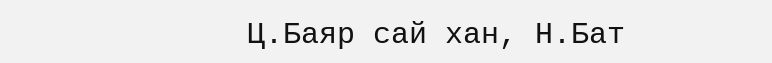Ц.Баяр сай хан, Н.Бат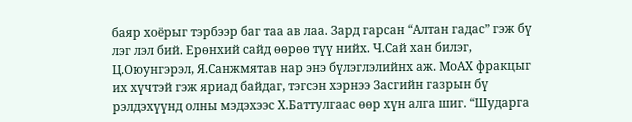баяр хоёрыг тэрбээр баг таа ав лаа. Зард гарсан “Алтан гадас” гэж бү лэг лэл бий. Ерөнхий сайд өөрөө түү нийх. Ч.Сай хан билэг, Ц.Оюунгэрэл, Я.Санжмятав нар энэ бүлэглэлийнх аж. МоАХ фракцыг их хүчтэй гэж яриад байдаг, тэгсэн хэрнээ Засгийн газрын бү рэлдэхүүнд олны мэдэхээс Х.Баттулгаас өөр хүн алга шиг. “Шударга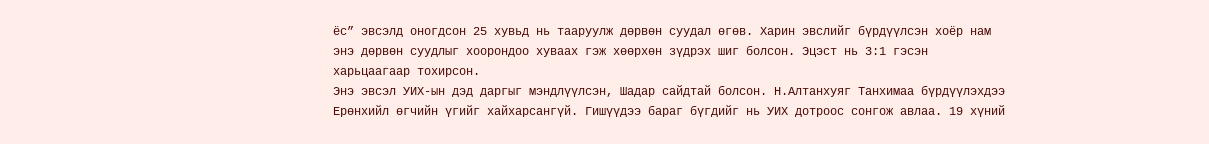ёс” эвсэлд оногдсон 25 хувьд нь тааруулж дөрвөн суудал өгөв. Харин эвслийг бүрдүүлсэн хоёр нам энэ дөрвөн суудлыг хоорондоо хуваах гэж хөөрхөн зүдрэх шиг болсон. Эцэст нь 3:1 гэсэн харьцаагаар тохирсон.
Энэ эвсэл УИХ-ын дэд даргыг мэндлүүлсэн, Шадар сайдтай болсон. Н.Алтанхуяг Танхимаа бүрдүүлэхдээ Ерөнхийл өгчийн үгийг хайхарсангүй. Гишүүдээ бараг бүгдийг нь УИХ дотроос сонгож авлаа. 19 хүний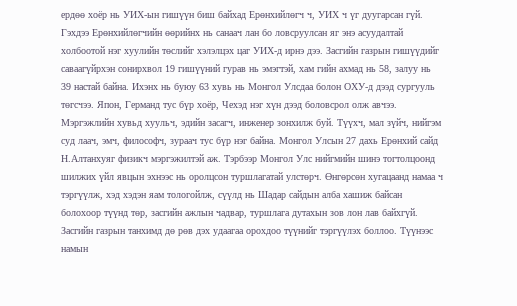ердөө хоёр нь УИХ-ын гишүүн биш байхад Ерөнхийлөгч ч, УИХ ч үг дуугарсан гүй. Гэхдээ Ерөнхийлөгчийн өөрийнх нь санаач лан бо ловсруулсан яг энэ асуудалтай холбоотой нэг хуулийн төслийг хэлэлцэх цаг УИХ-д ирнэ дээ. Засгийн газрын гишүүдийг саваагүйрхэн сонирхвол 19 гишүүний гурав нь эмэгтэй, хам гийн ахмад нь 58, залуу нь 39 настай байна. Ихэнх нь буюу 63 хувь нь Монгол Улсдаа болон ОХУ-д дээд сургууль төгсчээ. Япон, Германд тус бүр хоёр, Чехэд нэг хүн дээд боловсрол олж авчээ. Мэргэжлийн хувьд хуульч, эдийн засагч, инженер зонхилж буй. Түүхч, мал зүйч, нийгэм суд лаач, эмч, философч, зураач тус бүр нэг байна. Монгол Улсын 27 дахь Ерөнхий сайд Н.Алтанхуяг физикч мэргэжилтэй аж. Тэрбээр Монгол Улс нийгмийн шинэ тогтолцоонд шилжих үйл явцын эхнээс нь оролцсон туршлагатай улстөрч. Өнгөрсөн хугацаанд намаа ч тэргүүлж, хэд хэдэн яам тологойлж, сүүлд нь Шадар сайдын алба хашиж байсан болохоор түүнд төр, засгийн ажлын чадвар, туршлага дутахын зов лон лав байхгүй. Засгийн газрын танхимд дө рөв дэх удаагаа орохдоо түүнийг тэргүүлэх боллоо. Түүнээс намын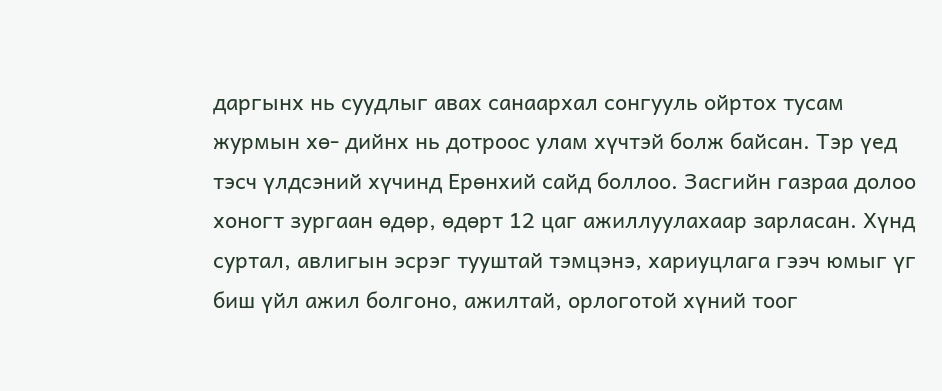даргынх нь суудлыг авах санаархал сонгууль ойртох тусам журмын хө- дийнх нь дотроос улам хүчтэй болж байсан. Тэр үед тэсч үлдсэний хүчинд Ерөнхий сайд боллоо. Засгийн газраа долоо хоногт зургаан өдөр, өдөрт 12 цаг ажиллуулахаар зарласан. Хүнд суртал, авлигын эсрэг тууштай тэмцэнэ, хариуцлага гээч юмыг үг биш үйл ажил болгоно, ажилтай, орлоготой хүний тоог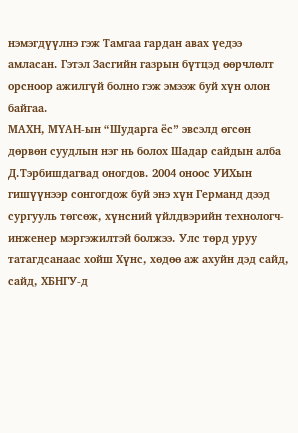нэмэгдүүлнэ гэж Тамгаа гардан авах үедээ амласан. Гэтэл Засгийн газрын бүтцэд өөрчлөлт орсноор ажилгүй болно гэж эмээж буй хүн олон байгаа.
МАХН, МҮАН-ын “Шударга ёс” эвсэлд өгсөн дөрвөн суудлын нэг нь болох Шадар сайдын алба Д.Тэрбишдагвад оногдов. 2004 оноос УИХын гишүүнээр сонгогдож буй энэ хүн Германд дээд сургууль төгсөж, хүнсний үйлдвэрийн технологч-инженер мэргэжилтэй болжээ. Улс төрд уруу татагдсанаас хойш Хүнс, хөдөө аж ахуйн дэд сайд, сайд, ХБНГУ-д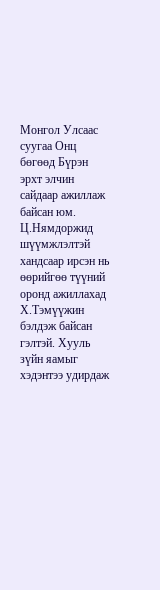Монгол Улсаас суугаа Онц бөгөөд Бүрэн эрхт элчин сайдаар ажиллаж байсан юм. Ц.Нямдоржид шүүмжлэлтэй хандсаар ирсэн нь өөрийгөө түүний оронд ажиллахад Х.Тэмүүжин бэлдэж байсан гэлтэй. Хууль зүйн яамыг хэдэнтээ удирдаж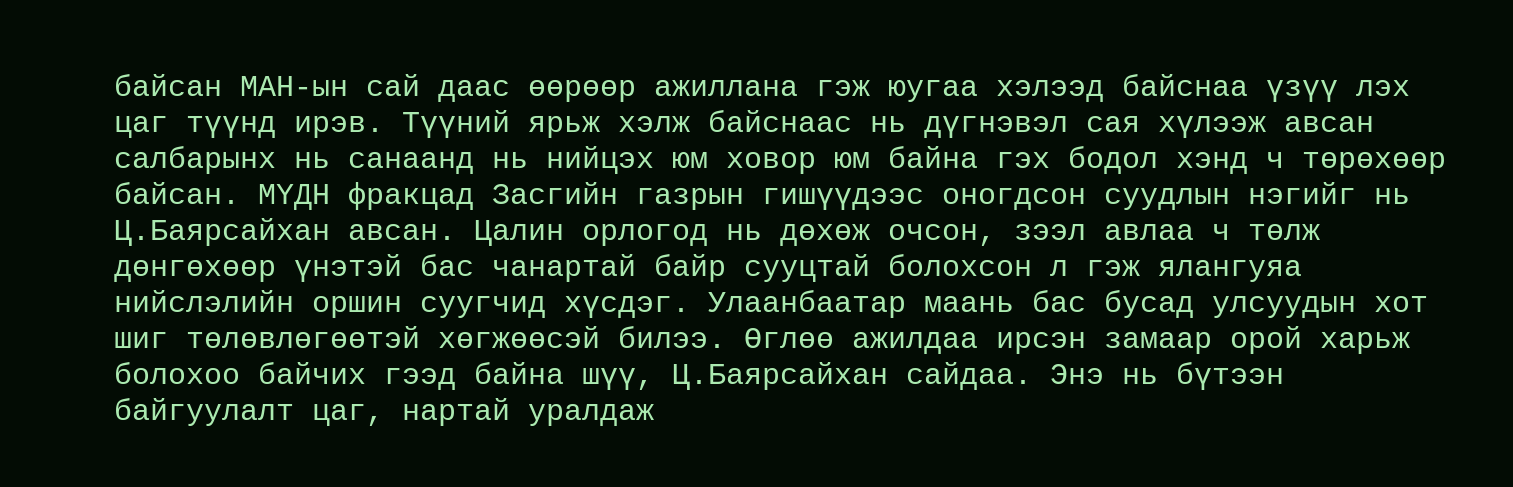байсан МАН-ын сай даас өөрөөр ажиллана гэж юугаа хэлээд байснаа үзүү лэх цаг түүнд ирэв. Түүний ярьж хэлж байснаас нь дүгнэвэл сая хүлээж авсан салбарынх нь санаанд нь нийцэх юм ховор юм байна гэх бодол хэнд ч төрөхөөр байсан. МҮДН фракцад Засгийн газрын гишүүдээс оногдсон суудлын нэгийг нь Ц.Баярсайхан авсан. Цалин орлогод нь дөхөж очсон, зээл авлаа ч төлж дөнгөхөөр үнэтэй бас чанартай байр сууцтай болохсон л гэж ялангуяа нийслэлийн оршин суугчид хүсдэг. Улаанбаатар маань бас бусад улсуудын хот шиг төлөвлөгөөтэй хөгжөөсэй билээ. Өглөө ажилдаа ирсэн замаар орой харьж болохоо байчих гээд байна шүү, Ц.Баярсайхан сайдаа. Энэ нь бүтээн байгуулалт цаг, нартай уралдаж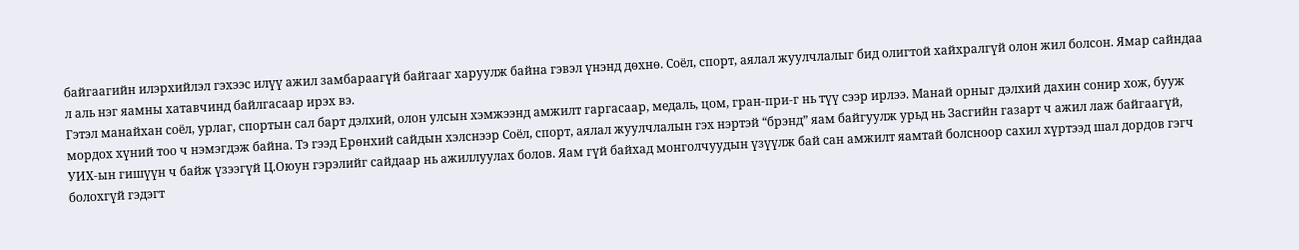байгаагийн илэрхийлэл гэхээс илүү ажил замбараагүй байгааг харуулж байна гэвэл үнэнд дөхнө. Соёл, спорт, аялал жуулчлалыг бид олигтой хайхралгүй олон жил болсон. Ямар сайндаа л аль нэг яамны хатавчинд байлгасаар ирэх вэ.
Гэтэл манайхан соёл, урлаг, спортын сал барт дэлхий, олон улсын хэмжээнд амжилт гаргасаар, медаль, цом, гран-при-г нь түү сээр ирлээ. Манай орныг дэлхий дахин сонир хож, бууж мордох хүний тоо ч нэмэгдэж байна. Тэ гээд Ерөнхий сайдын хэлснээр Соёл, спорт, аялал жуулчлалын гэх нэртэй “брэнд” яам байгуулж урьд нь Засгийн газарт ч ажил лаж байгаагүй, УИХ-ын гишүүн ч байж үзээгүй Ц.Оюун гэрэлийг сайдаар нь ажиллуулах болов. Яам гүй байхад монголчуудын үзүүлж бай сан амжилт яамтай болсноор сахил хүртээд шал дордов гэгч болохгүй гэдэгт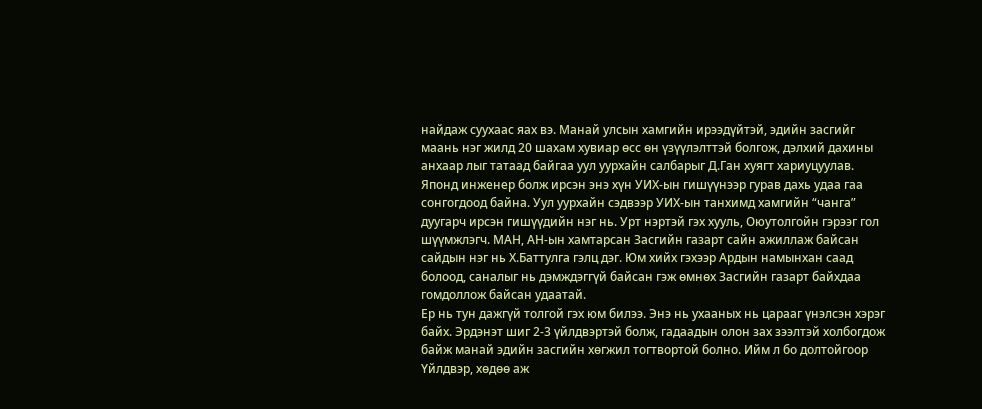найдаж суухаас яах вэ. Манай улсын хамгийн ирээдүйтэй, эдийн засгийг маань нэг жилд 20 шахам хувиар өсс өн үзүүлэлттэй болгож, дэлхий дахины анхаар лыг татаад байгаа уул уурхайн салбарыг Д.Ган хуягт хариуцуулав. Японд инженер болж ирсэн энэ хүн УИХ-ын гишүүнээр гурав дахь удаа гаа сонгогдоод байна. Уул уурхайн сэдвээр УИХ-ын танхимд хамгийн “чанга” дуугарч ирсэн гишүүдийн нэг нь. Урт нэртэй гэх хууль, Оюутолгойн гэрээг гол шүүмжлэгч. МАН, АН-ын хамтарсан Засгийн газарт сайн ажиллаж байсан сайдын нэг нь Х.Баттулга гэлц дэг. Юм хийх гэхээр Ардын намынхан саад болоод, саналыг нь дэмждэггүй байсан гэж өмнөх Засгийн газарт байхдаа гомдоллож байсан удаатай.
Ер нь тун дажгүй толгой гэх юм билээ. Энэ нь ухааных нь царааг үнэлсэн хэрэг байх. Эрдэнэт шиг 2-3 үйлдвэртэй болж, гадаадын олон зах зээлтэй холбогдож байж манай эдийн засгийн хөгжил тогтвортой болно. Ийм л бо долтойгоор Үйлдвэр, хөдөө аж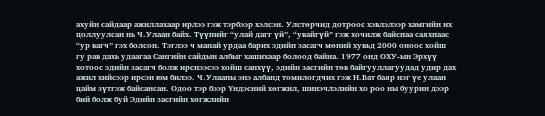ахуйн сайдаар ажиллахаар ирлээ гэж тэрбээр хэлсэн. Улстөрчид дотроос хэвлэлээр хамгийн их цоллуулсан нь Ч.Улаан байх. Түүнийг “улай дагг үй”, “увайгүй” гэж хочилж байснаа саяхнаас “ур вагч” гэх болсон. Тэглээ ч манай урдаа барих эдийн засагч мөний хувьд 2000 оноос хойш гу рав дахь удаагаа Сангийн сайдын албыг хашихаар болоод байна. 1977 онд ОХУ-ын Эрхүү хотоос эдийн засагч болж ирснээсээ хойш санхүү, эдийн засгийн төв байгууллагуудад удир дах ажил хийсээр ирсэн юм билээ. Ч.Улааны энэ албанд томилогдчих гэж Н.Бат баяр нэг үе улаан цайм зүтгэж байсансан. Одоо тэр бээр Үндэсний хөгжил, шинэчлэлийн хо роо ны буурин дээр бий болж буй Эдийн засгийн хөгжлийн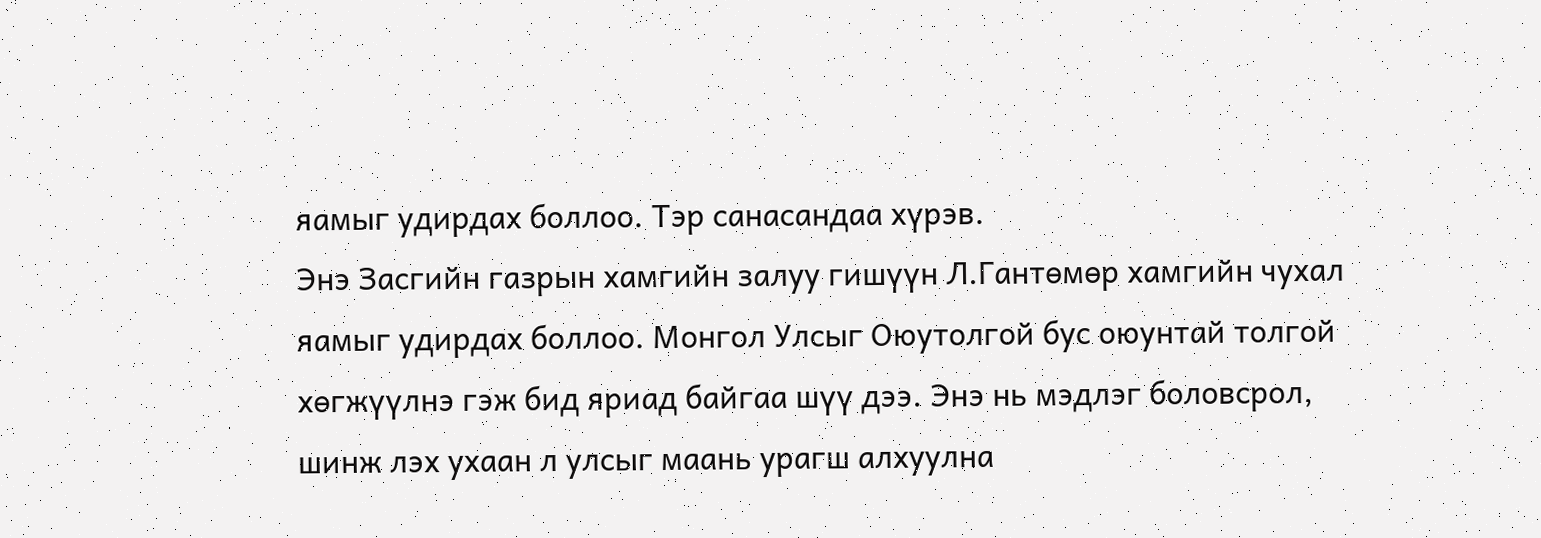яамыг удирдах боллоо. Тэр санасандаа хүрэв.
Энэ Засгийн газрын хамгийн залуу гишүүн Л.Гантөмөр хамгийн чухал яамыг удирдах боллоо. Монгол Улсыг Оюутолгой бус оюунтай толгой хөгжүүлнэ гэж бид яриад байгаа шүү дээ. Энэ нь мэдлэг боловсрол, шинж лэх ухаан л улсыг маань урагш алхуулна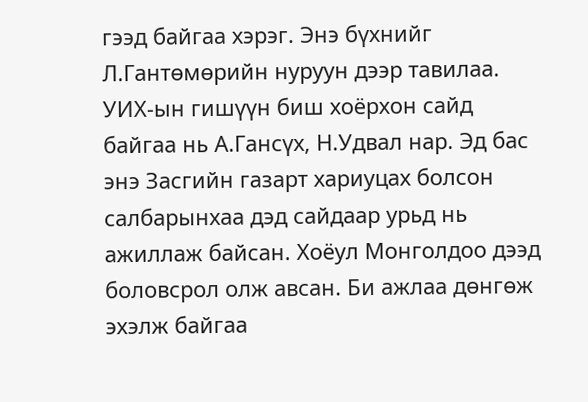гээд байгаа хэрэг. Энэ бүхнийг Л.Гантөмөрийн нуруун дээр тавилаа. УИХ-ын гишүүн биш хоёрхон сайд байгаа нь А.Гансүх, Н.Удвал нар. Эд бас энэ Засгийн газарт хариуцах болсон салбарынхаа дэд сайдаар урьд нь ажиллаж байсан. Хоёул Монголдоо дээд боловсрол олж авсан. Би ажлаа дөнгөж эхэлж байгаа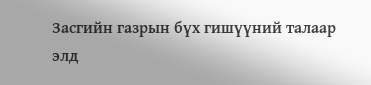Засгийн газрын бүх гишүүний талаар элд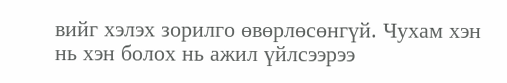вийг хэлэх зорилго өвөрлөсөнгүй. Чухам хэн нь хэн болох нь ажил үйлсээрээ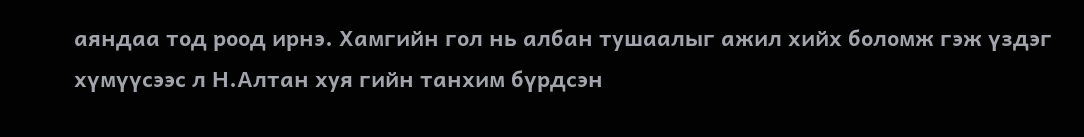аяндаа тод роод ирнэ. Хамгийн гол нь албан тушаалыг ажил хийх боломж гэж үздэг хүмүүсээс л Н.Алтан хуя гийн танхим бүрдсэн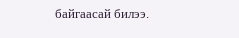байгаасай билээ.